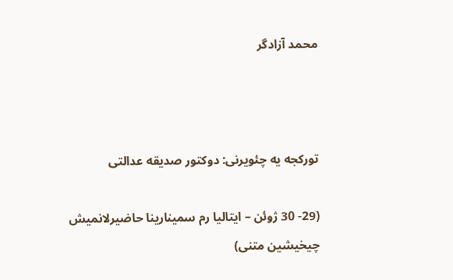محمد آزادگر



تورکجه يه چئويرنى: دوکتور صديقه عدالتى

(29- 30 ژوئن – ایتالیا رم سمینارینا حاضیرلانمیش چیخیشین متنی)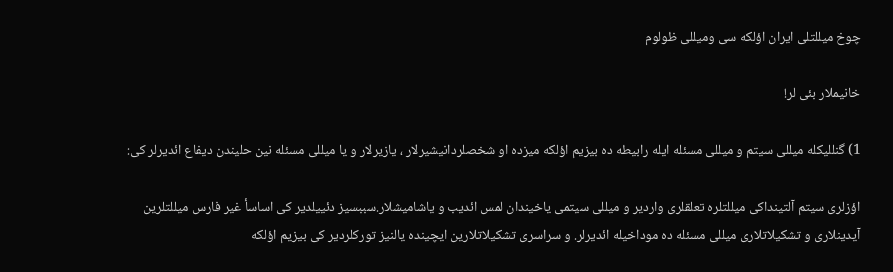چوخ میللتلی ایران اؤلکه سی ومیللی ظولوم

خانیملار بئی لر!

1) گنللیکله میللی سیتم و میللی مسئله ایله رابیطه ده بیزیم اؤلکه میزده او شخصلردانیشیرلار ، یازیرلار و یا میللی مسئله نین حلیندن دیفاع ائدیرلر کی:

اؤزلری سیتم آلتینداکی میللتلره تعلقلری واردیر و میللی سیتمی یاخیندان لمس ائدیب و یاشامیشلار.سببسیز دئییلدیر کی اساسأ غیر فارس میللتلرین آیدینلاری و تشکیلاتلاری میللی مسئله ده موداخیله ائدیرلر. و سراسری تشکیلاتلارین ایچینده یالنیز تورکلردیر کی بیزیم اؤلکه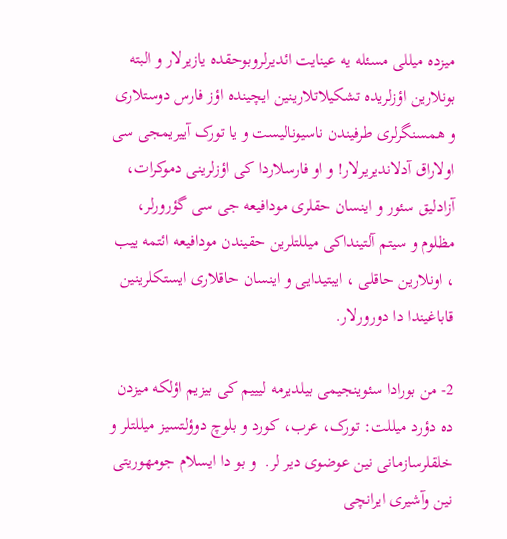میزده میللی مسئله یه عینایت ائدیرلروبوحقده یازیرلار و البته بونلارین اؤزلریده تشکیلاتلارینین ایچینده اؤز فارس دوستلاری و همسنگرلری طرفیندن ناسیونالیست و یا تورک آییریمجی سی اولاراق آدلاندیریرلار! و او فارسلاردا کی اؤزلرینی دموکرات،  آزادلیق سئور و اینسان حقلری مودافیعه جی سی گؤرورلر، مظلوم و سیتم آلتینداکی میللتلرین حقیندن مودافیعه ائتمه ییب ، اونلارین حاقلی ، ایبتیدایی و اینسان حاقلاری ایستکلرینین قاباغیندا دا دورورلار.

2- من بورادا سئوینجیمی بیلدیرمه لیییم کی بیزیم اؤلکه میزدن ده دؤرد میللت: تورک، عرب، کورد و بلوچ دوؤلتسیز میللتلر و خلقلرسازمانی نین عوضوی دیر لر.  و بو دا ایسلام جومهوریتی نین وآشیری ایرانچی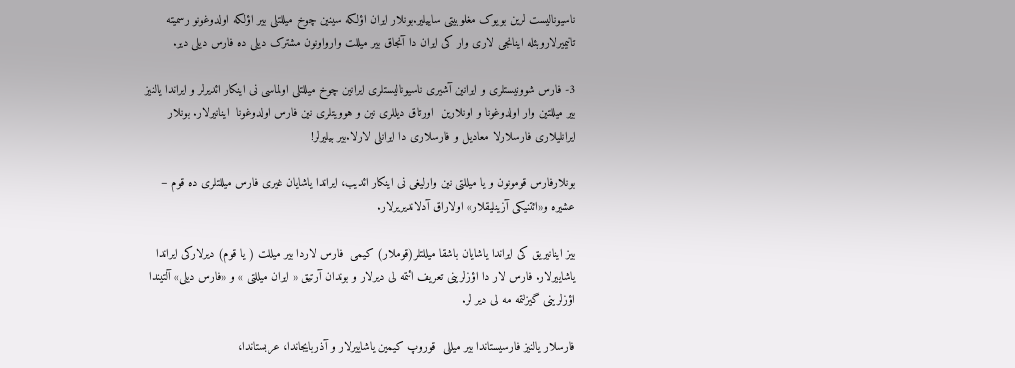ناسیونالیست لرین بویوک مغلوبیتی ساییلیر.بونلار ایران اؤلکه سینین چوخ میللتلی بیر اؤلکه اولدوغونو رسمیته تانیمیرلاروبئله اینانجی لاری وار کی ایران دا آنجاق بیر میللت وارواونون مشترک دیلی ده فارس دیلی دیر.

3- فارس شوونیستلری و ایرانین آشیری ناسیونالیستلری ایرانین چوخ میللتلی اولماسی نی اینکار ائدیرلر و ایراندا یالنیز بیر میللتین وار اولدوغونا و اونلارین  اورتاق دیللری نین و هوویتلری نین فارس اولدوغونا  اینانیرلار. بونلار ایرانلیلاری فارسلارلا معادیل و فارسلاری دا ایرانلی لارلا.بیر بیلیرلر!

بونلارفارس قومونون و یا میللتی نین وارلیغی نی اینکار ائدیب، ایراندا یاشایان غیری فارس میللتلری ده قوم – عشیره و«ائتنیکی آزینلیقلار» اولاراق آدلاندیریرلار.

بیز اینانیریق کی ایراندا یاشایان باشقا میللتلر(قوملار) کیمی  فارس لاردا بیر میللت ( یا قوم) دیرلارکی ایراندا یاشاییرلار. فارس لار دا اؤزلرینی تعریف ائتمه لی دیرلار و بوندان آرتیق « ایران میللتی » و «فارس دیلی» آلتیندا اؤزلرینی گیزلتمه مه لی دیر لر.

فارسلار یالنیز فارسیستاندا بیر میللی  قوروپ کیمین یاشاییرلار و آذربایجاندا، عربستاندا،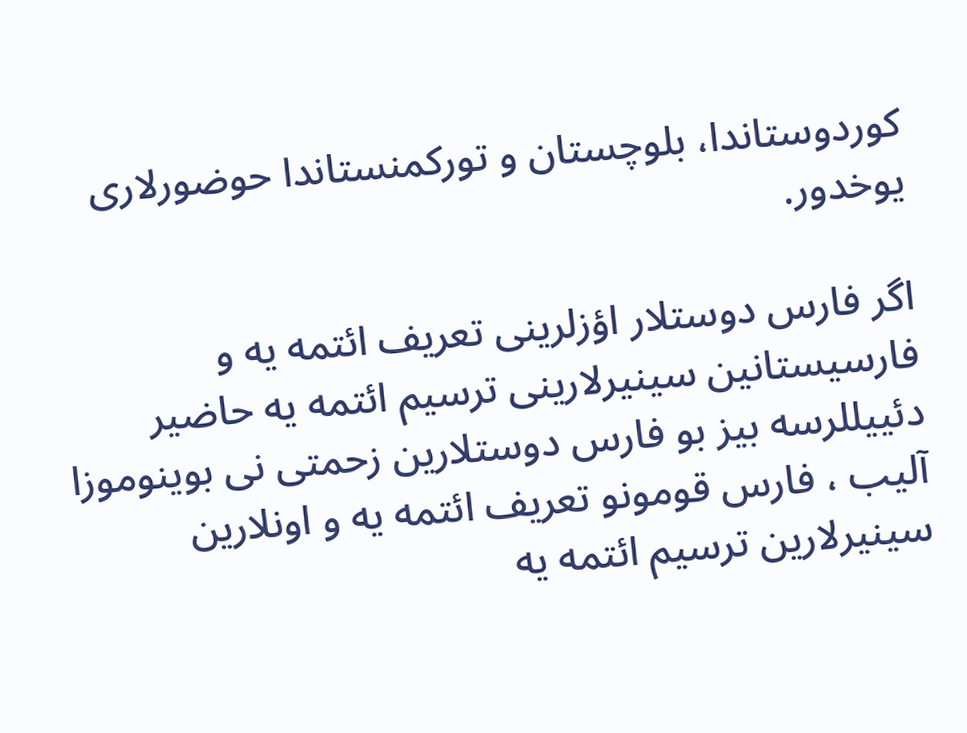کوردوستاندا، بلوچستان و تورکمنستاندا حوضورلاری یوخدور.

اگر فارس دوستلار اؤزلرینی تعریف ائتمه یه و فارسیستانین سینیرلارینی ترسیم ائتمه یه حاضیر دئییللرسه بیز بو فارس دوستلارین زحمتی نی بوینوموزا آلیب ، فارس قومونو تعریف ائتمه یه و اونلارین سینیرلارین ترسیم ائتمه یه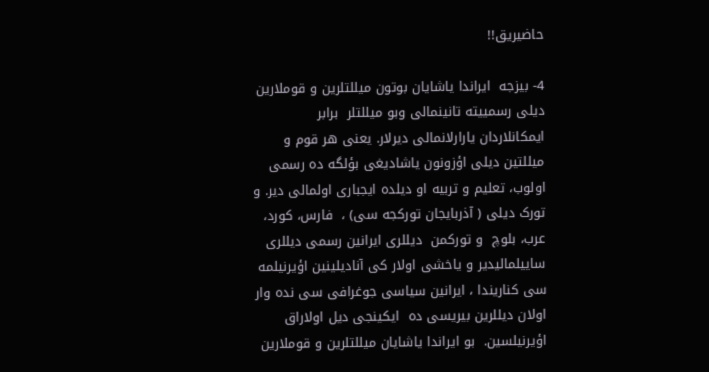حاضیریق!!

4- بیزجه  ایراندا یاشایان بوتون میللتلرین و قوملارین دیلی رسمییته تانینمالی وبو میللتلر  برابر ایمکانلاردان یارارلانمالی دیرلار. یعنی هر قوم و میللتین دیلی اؤزونون یاشادیغی بؤلگه ده رسمی اولوب، تعلیم و تربیه او دیلده ایجباری اولمالی دیر. و تورک دیلی ( آذربایجان تورکجه سی) ،  فارس، کورد، عرب، بلوچ  و تورکمن  دیللری ایرانین رسمی دیللری ساییلمالیدیر و یاخشی اولار کی آنادیلینین اؤیرنیلمه سی کناریندا ، ایرانین سیاسی جوغرافی سی نده وار اولان دیللرین بیریسی ده  ایکینجی دیل اولاراق اؤیرنیلسین.  بو ایراندا یاشایان میللتلرین و قوملارین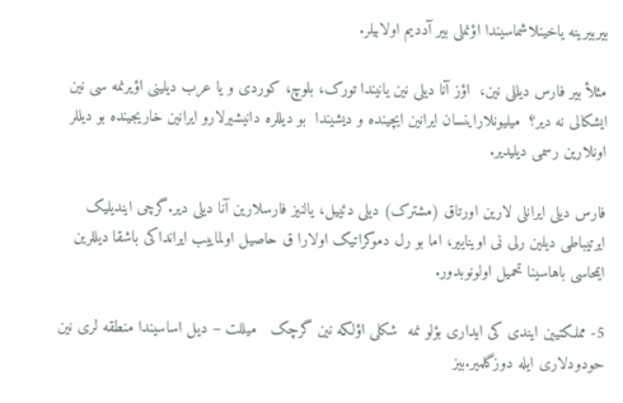بیربیرینه یاخینلاشماسیندا اؤنملی بیر آددیم اولابیلر.

مثلأ بیر فارس دیللی نین،  اؤز آنا دیلی نین یانیندا تورک، بلوچ، کوردی و یا عرب دیلینی اؤیرنمه سی نین ایشکالی نه دیر؟  میلیونلاراینسان ایرانین ایچینده و دیشیندا  بو دیللره دانیشیرلارو ایرانین خاریجینده بو دیللر اونلارین رسمی دیلیدیر.

فارس دیلی ایرانلی لارین اورتاق (مشترک) دیلی دئییل، یالنیز فارسلارین آنا دیلی دیر.گرچی ایندیلیک ایرتیباطی دیلین رلی نی اویناییر، اما بو رل دموکراتیک اولارا ق حاصیل اولماییب ایرانداکی باشقا دیللرین ایمحاسی باهاسینا تحمیل اولونوبدور.

5- مملکتیین ایندی کی ایداری بؤلو نمه  شکلی اؤلکه نین گرچک   میللت – دیل اساسیندا منطقه لری نین حودودلاری ایله دوزگلمیر.بیز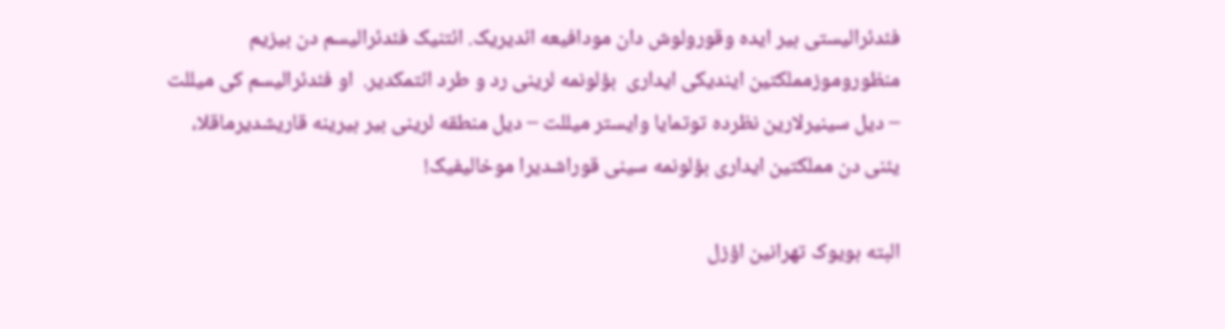فئدئرالیستی بیر ایده وقورولوش دان مودافیعه ائدیریک. ائتنیک فئدئرالیسم دن بیزیم منظوروموزمملکتین ایندیکی ایداری  بؤلونمه لرینی رد و طرد ائتمکدیر.  او فئدئرالیسم کی میللت – دیل سینیرلارین نظرده توتمایا وایستر میللت – دیل منطقه لرینی بیر بیرینه قاریشدیرماقلا، یئنی دن مملکتین ایداری بؤلونمه سینی قوراشدیرا موخالیفیک!

البته بویوک تهرانین اؤزل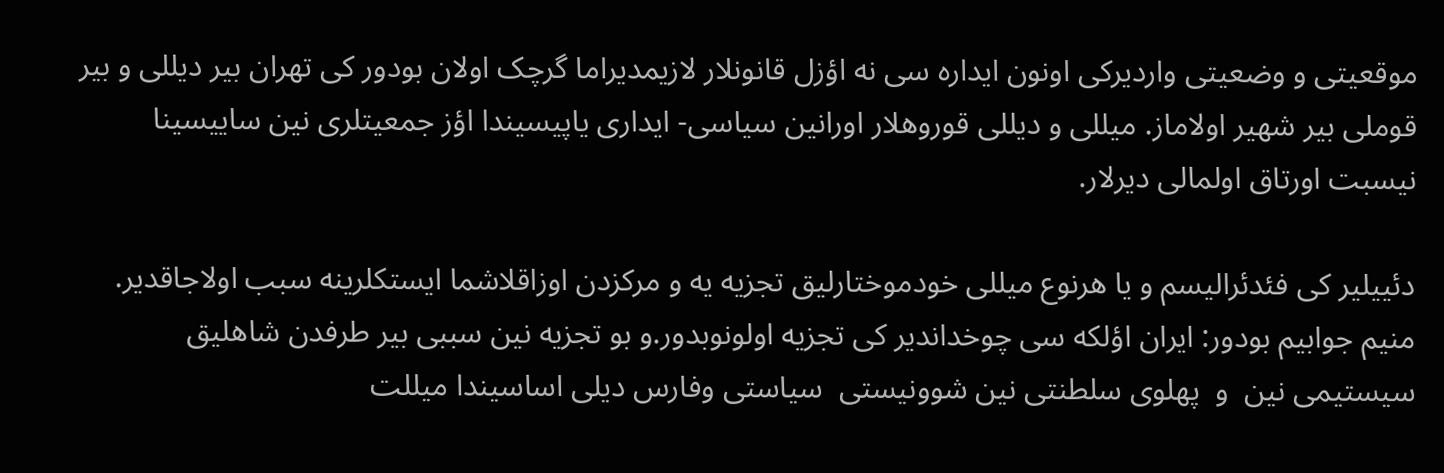موقعیتی و وضعیتی واردیرکی اونون ایداره سی نه اؤزل قانونلار لازیمدیراما گرچک اولان بودور کی تهران بیر دیللی و بیر قوملی بیر شهیر اولاماز. میللی و دیللی قوروهلار اورانین سیاسی- ایداری یاپیسیندا اؤز جمعیتلری نین ساییسینا نیسبت اورتاق اولمالی دیرلار.

دئییلیر کی فئدئرالیسم و یا هرنوع میللی خودموختارلیق تجزیه یه و مرکزدن اوزاقلاشما ایستکلرینه سبب اولاجاقدیر. منیم جوابیم بودور: ایران اؤلکه سی چوخداندیر کی تجزیه اولونوبدور.و بو تجزیه نین سببی بیر طرفدن شاهلیق سیستیمی نین  و  پهلوی سلطنتی نین شوونیستی  سیاستی وفارس دیلی اساسیندا میللت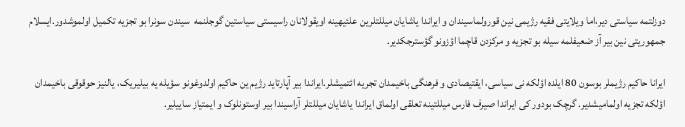دوزلتمه سیاستی دیر،اما ویلایتی فقیه رژیمی نین قورولماسیندان و ایراندا یاشایان میللتلرین علئیهینه اویقولانان راسیستی سیاستین گوجلنمه  سیندن سونرا بو تجزیه تکمیل اولموشدور.ایسلام جمهوریتی نین بیر آز ضعیفلمه سیله بو تجزیه و مرکزدن قاچما اؤزونو گؤسترجکدیر.

ایرانا حاکیم رژیملر بوسون 80 ایلده اؤلکه نی سیاسی، ایقتیصادی و فرهنگی باخیمدان تجریه ائتمیشلر.ایراندا بیر آپارتاید رژیم ین حاکیم اولدوغونو سؤیله یه بیلیریک، یالنیز حوقوقی باخیمدان اؤلکه تجزیه اولمامیشدیر. گرچک بودور کی ایراندا صیرف فارس میللتینه تعلقی اولماق ایراندا یاشایان میللتلر آراسیندا بیر اوستونلوک و ایمتیاز ساییلیر.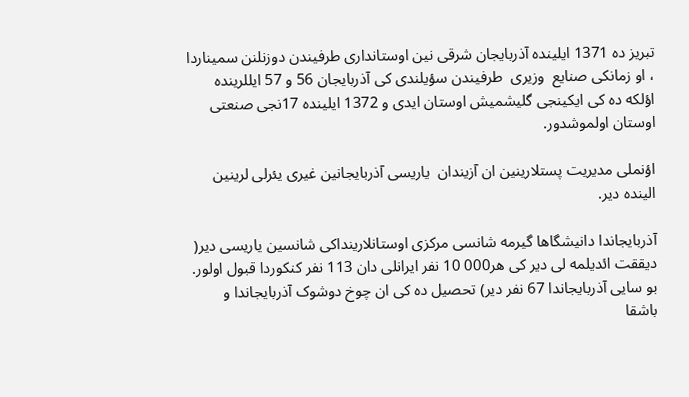تبریز ده 1371 ایلینده آذربایجان شرقی نین اوستانداری طرفیندن دوزنلنن سمیناردا ، او زمانکی صنایع  وزیری  طرفیندن سؤیلندی کی آذربایجان 56 و 57 ایللرینده اؤلکه ده کی ایکینجی گلیشمیش اوستان ایدی و 1372 ایلینده 17نجی صنعتی اوستان اولموشدور.

اؤنملی مدیریت پستلارینین ان آزیندان  یاریسی آذربایجانین غیری یئرلی لرینین  الینده دیر.

آذربایجاندا دانیشگاها گیرمه شانسی مرکزی اوستانلارینداکی شانسین یاریسی دیر( دیققت ائدیلمه لی دیر کی هر000 10 نفر ایرانلی دان 113 نفر کنکوردا قبول اولور. بو سایی آذربایجاندا 67 نفر دیر) تحصیل ده کی ان چوخ دوشوک آذربایجاندا و باشقا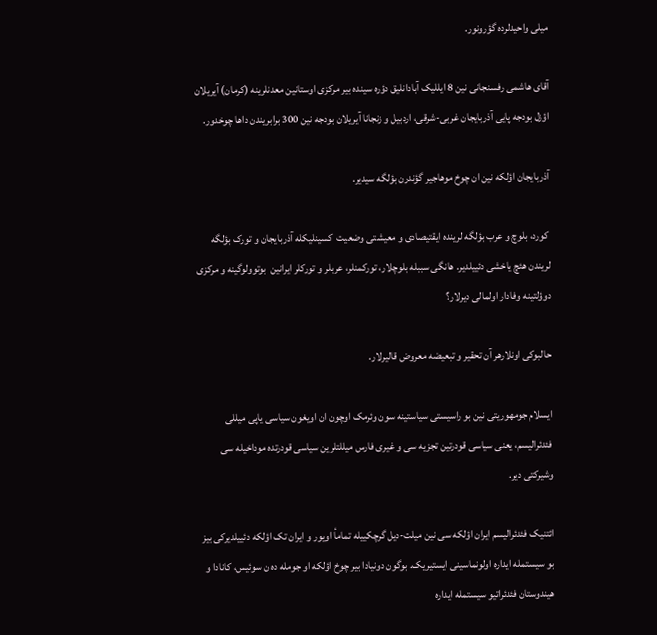میلی واحیدلرده گؤرونور.

آقای هاشمی رفسنجانی نین 8 ایللیک آبادانلیق دؤره سینده بیر مرکزی اوستانین معدنلرینه (کرمان) آیریلان اؤزل بودجه پایی آذربایجان غربی-شرقی، اردبیل و زنجانا آیریلان بودجه نین 300 برابریندن داها چوخدور.

آذربایجان اؤلکه نین ان چوخ موهاجیر گؤندرن بؤلگه سیدیر.

 کورد، بلوچ و عرب بؤلگه لرینده ایقتیصادی و معیشتی وضعیت  کسینلیکله آذربایجان و تورک بؤلگه لریندن هئچ یاخشی دئییلدیر. هانگی سببله بلوچلار، تورکمنلر، عربلر و تورکلر ایرانین  بوتوولوگینه و مرکزی دوؤلتینه وفادار اولمالی دیرلار؟

حالبوکی اونلارهر آن تحقیر و تبعیضه معروض قالیرلار.

ایسلام جومهوریتی نین بو راسیستی سیاستینه سون وئرمک اوچون ان اویغون سیاسی یاپی میللی فئدئرالیسم، یعنی سیاسی قودرتین تجزیه سی و غیری فارس میللتلرین سیاسی قودرتده موداخیله سی وشیرکتی دیر.

ائتنیک فئدئرالیسم ایران اؤلکه سی نین میلت-دیل گرچکییله تمامأ اویور و ایران تک اؤلکه دئییلدیرکی بیز  بو سیستمله ایداره اولونماسینی ایستیریک. بوگون دونیادا بیر چوخ اؤلکه او جومله ده ن سوئیس، کانادا و هیندوستان فئدئراتیو سیستمله ایداره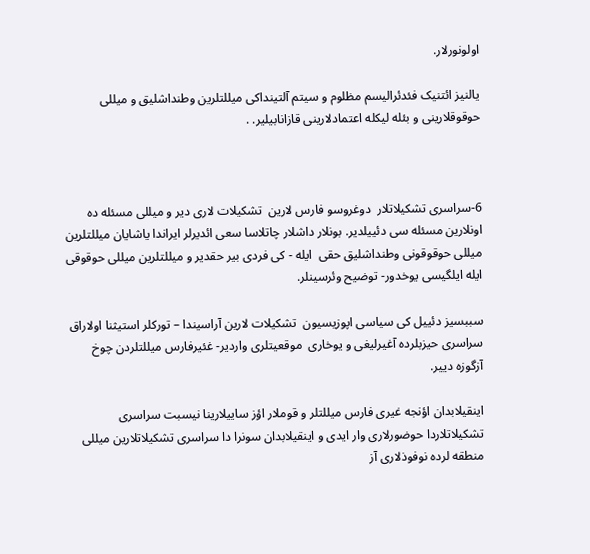اولونورلار.

یالنیز ائتنیک فئدئرالیسم مظلوم و سیتم آلتینداکی میللتلرین وطنداشلیق و میللی حوقوقلارینی و بئله لیکله اعتمادلارینی قازانابیلیر. .



6-سراسری تشکیلاتلار  دوغروسو فارس لارین  تشکیلات لاری دیر و میللی مسئله ده اونلارین مسئله سی دئییلدیر. بونلار داشلار چاتلاسا سعی ائدیرلر ایراندا یاشایان میللتلرین میللی حوقوقونی وطنداشلیق حقی  ایله - کی فردی بیر حقدیر و میللتلرین میللی حوقوقی ایله ایلگیسی یوخدور- توضیح وئرسینلر.

سببسیز دئییل کی سیاسی اپوزیسیون  تشکیلات لارین آراسیندا – تورکلر استیثنا اولاراق  سراسری حیزبلرده آغیرلیغی و یوخاری  موقعیتلری واردیر- غئیرفارس میللتلردن چوخ آزگوزه دییر.

اینقیلابدان اؤنجه غیری فارس میللتلر و قوملار اؤز ساییلارینا نیسبت سراسری تشکیلاتلاردا حوضورلاری وار ایدی و اینقیلابدان سونرا دا سراسری تشکیلاتلارین میللی منطقه لرده نوفوذلاری آز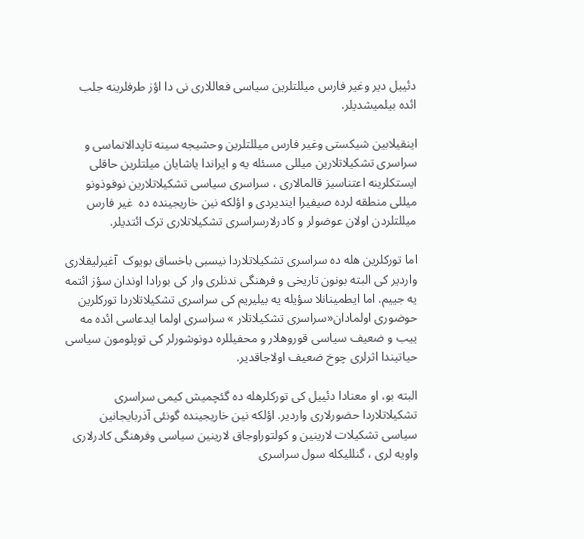دئییل دیر وغیر فارس میللتلرین سیاسی فعاللاری نی دا اؤز طرفلرینه جلب ائده بیلمیشدیلر.

اینقیلابین شیکستی وغیر فارس میللتلرین وحشیجه سینه تاپدالانماسی و سراسری تشکیلاتلارین میللی مسئله یه و ایراندا یاشایان میلتلرین حاقلی ایستکلرینه اعتناسیز قالمالاری ، سراسری سیاسی تشکیلاتلارین نوفوذونو میللی منطقه لرده صیفیرا ایندیردی و اؤلکه نین خاریجینده ده  غیر فارس میللتلردن اولان عوضولر و کادرلارسراسری تشکیلاتلاری ترک ائتدیلر.

اما تورکلرین هله ده سراسری تشکیلاتلاردا نیسبی باخساق بویوک  آغیرلیقلاری واردیر کی البته بونون تاریخی و فرهنگی ندنلری وار کی بورادا اوندان سؤز ائتمه یه جییم. اما ایطمینانلا سؤیله یه بیلیریم کی سراسری تشکیلاتلاردا تورکلرین حوضوری اولمادان«سراسری تشکیلاتلار » سراسری اولما ایدعاسی ائده مه ییب و ضعیف سیاسی قوروهلار و محفیللره دونوشورلر کی توپلومون سیاسی حیاتیندا اثرلری چوخ ضعیف اولاجاقدیر.

البته بو، او معنادا دئییل کی تورکلرهله ده گئچمیش کیمی سراسری تشکیلاتلاردا حضورلاری واردیر. اؤلکه نین خاریجینده گونئی آذربایجانین سیاسی تشکیلات لارینین و کولتوراوجاق لارینین سیاسی وفرهنگی کادرلاری واویه لری ، گنللیکله سول سراسری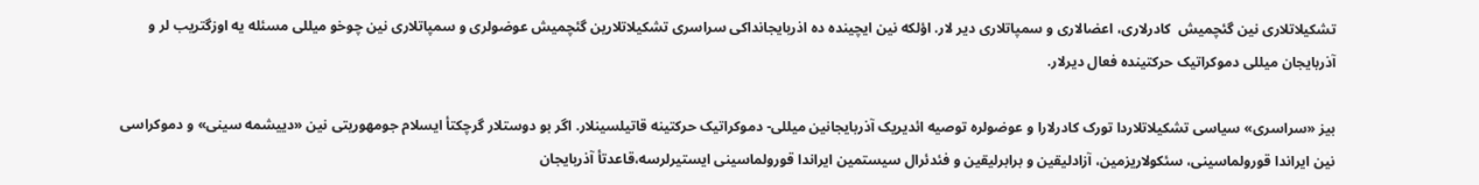تشکیلاتلاری نین گئچمیش  کادرلاری، اعضالاری و سمپاتلاری دیر لار. اؤلکه نین ایچینده ده اذربایجانداکی سراسری تشکیلاتلارین گئچمیش عوضولری و سمپاتلاری نین چوخو میللی مسئله یه اوزگتریب لر و آذربایجان میللی دموکراتیک حرکتینده فعال دیرلار.

بیز «سراسری» سیاسی تشکیلاتلاردا تورک کادرلارا و عوضولره توصیه ائدیریک آذربایجانین میللی- دموکراتیک حرکتینه قاتیلسینلار. اگر بو دوستلار گرچکتأ ایسلام جومهوریتی نین «دییشمه سینی» و دموکراسی نین ایراندا قورولماسینی، سئکولاریزمین، آزادلیقین و برابرلیقین و فئدئرال سیستمین ایراندا قورولماسینی ایستیرلرسه،قاعدتأ آذربایجان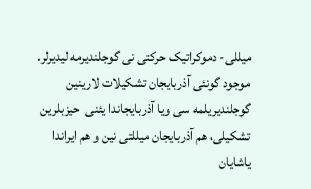میللی- دموکراتیک حرکتی نی گوجلندیرمه لیدیرلر. موجود گونئی آذربایجان تشکیلات لارینین  گوجلندیریلمه سی ویا آذربایجاندا یئنی  حیزبلرین تشکیلی، هم آذربایجان میللتی نین و هم ایراندا یاشایان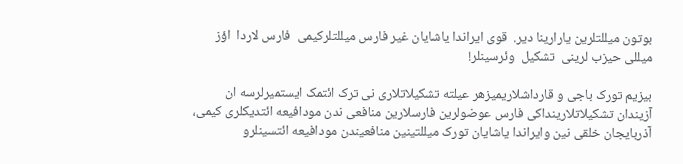بوتون میللتلرین یارارینا دیر.  قوی ایراندا یاشایان غیر فارس میللتلرکیمی  فارس لاردا  اؤز میللی حیزب لرینی  تشکیل  وئرسینلر!

بیزیم تورک باجی و قارداشلاریمیزهر عیلته تشکیلاتلاری نی ترک ائتمک ایستمیرلرسه ان آزیندان تشکیلاتلارینداکی فارس عوضولرین فارسلارین منافعی ندن مودافیعه ائتدیکلری کیمی، آذربایجان خلقی نین وایراندا یاشایان تورک میللتینین منافعیندن مودافیعه ائتسینلرو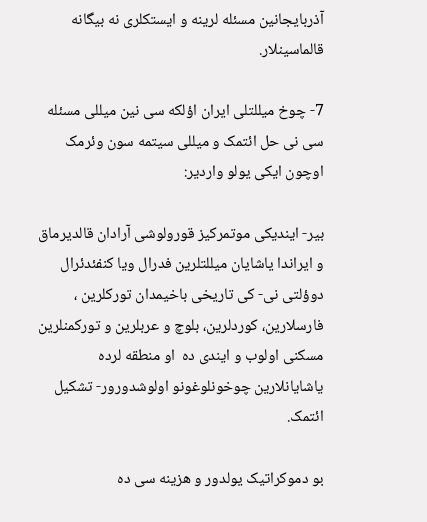آذربایجانین مسئله لرینه و ایستکلری نه بیگانه قالماسینلار.

7- چوخ میللتلی ایران اؤلکه سی نین میللی مسئله سی نی حل ائتمک و میللی سیتمه سون وئرمک اوچون ایکی یولو واردیر:

بیر- ایندیکی موتمرکیز قورولوشی آرادان قالدیرماق و ایراندا یاشایان میللتلرین فدرال ویا کنفئدئرال دوؤلتی نی- کی تاریخی باخیمدان تورکلرین ، فارسلارین، کوردلرین، بلوچ و عربلرین و تورکمنلرین مسکنی اولوب و ایندی ده  او منطقه لرده یاشایانلارین چوخونلوغونو اولوشدورور- تشکیل ائتمک.

بو دموکراتیک یولدور و هزینه سی ده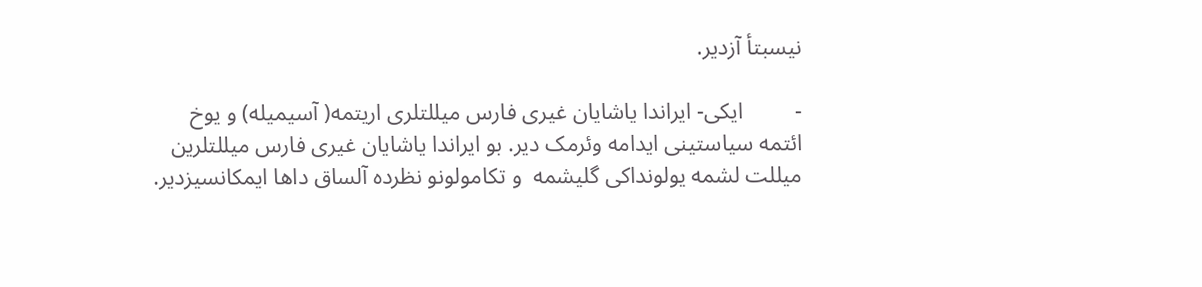نیسبتأ آزدیر.

-         ایکی- ایراندا یاشایان غیری فارس میللتلری اریتمه( آسیمیله) و یوخ ائتمه سیاستینی ایدامه وئرمک دیر. بو ایراندا یاشایان غیری فارس میللتلرین میللت لشمه یولونداکی گلیشمه  و تکامولونو نظرده آلساق داها ایمکانسیزدیر.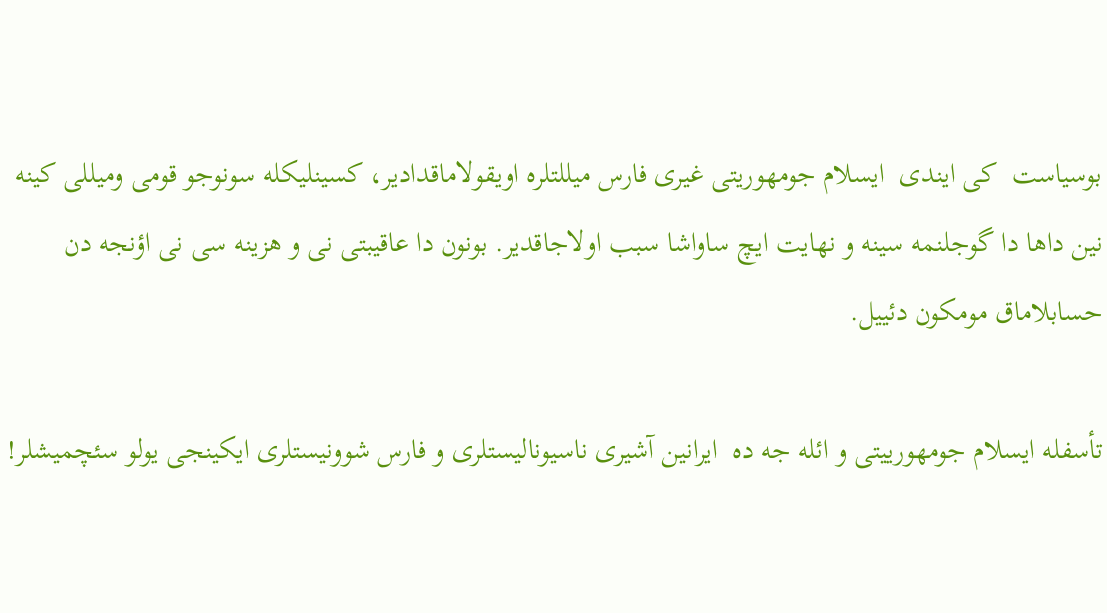بوسیاست  کی ایندی  ایسلام جومهوریتی غیری فارس میللتلره اویقولاماقدادیر، کسینلیکله سونوجو قومی ومیللی کینه نین داها دا گوجلنمه سینه و نهایت ایچ ساواشا سبب اولاجاقدیر. بونون دا عاقیبتی نی و هزینه سی نی اؤنجه دن حسابلاماق مومکون دئییل.

تأسفله ایسلام جومهورییتی و ائله جه ده  ایرانین آشیری ناسیونالیستلری و فارس شوونیستلری ایکینجی یولو سئچمیشلر!